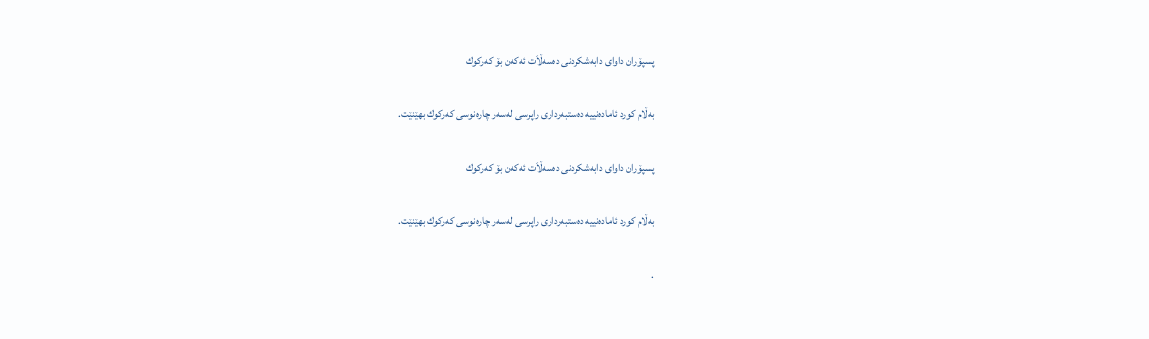پسپۆران داوای دابه‌شكردنی ده‌سه‌ڵاَت ئه‌كه‌ن بۆ كه‌ركوك

به‌ڵام كورد ئاماده‌نییه‌ ده‌ستبه‌رداری راپرسی له‌سه‌ر چاره‌نوسی كه‌ركوك بهێنێت.

پسپۆران داوای دابه‌شكردنی ده‌سه‌ڵاَت ئه‌كه‌ن بۆ كه‌ركوك

به‌ڵام كورد ئاماده‌نییه‌ ده‌ستبه‌رداری راپرسی له‌سه‌ر چاره‌نوسی كه‌ركوك بهێنێت.

.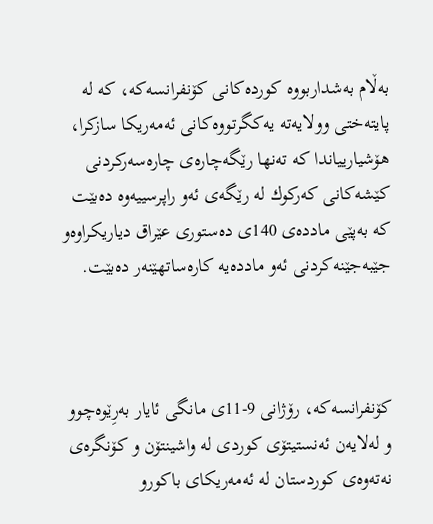به‌ڵام به‌شداربووه‌ كورده‌كانی كۆنفرانسه‌كه‌، كه‌ له‌ پایته‌ختی وولایه‌ته‌ یه‌كگرتووه‌كانی ئه‌مه‌ریكا سازكرا، هۆشیارییاندا كه‌ ته‌نها رێگه‌چاره‌ی چاره‌سه‌ركردنی كێشه‌كانی كه‌ركوك له‌ رێگه‌ی ئه‌و راپرسییه‌وه‌ ده‌بێت كه‌ به‌پێی مادده‌ی 140ی ده‌ستوری عێراق دیاریكراوه‌و جێبه‌جێنه‌كردنی ئه‌و مادده‌یه‌ كاره‌ساتهێنه‌ر ده‌بێت.



كۆنفرانسه‌كه‌، رۆژانی 9-11ی مانگی ئایار به‌رِێوه‌چوو و له‌لایه‌ن ئه‌نستیتۆی كوردی له‌ واشینتۆن و كۆنگره‌ی نه‌ته‌وه‌ی كوردستان له‌ ئه‌مه‌ریكای باكورو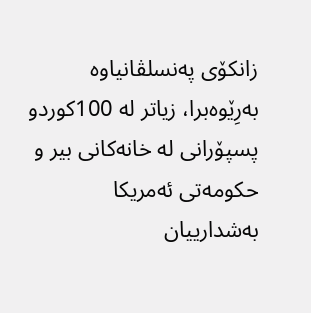زانكۆی په‌نسلڤانیاوه‌ به‌رِێوه‌برا، زیاتر له‌ 100كوردو پسپۆرانی له‌ خانه‌كانی بیر و حكومه‌تی ئه‌مریكا به‌شدارییان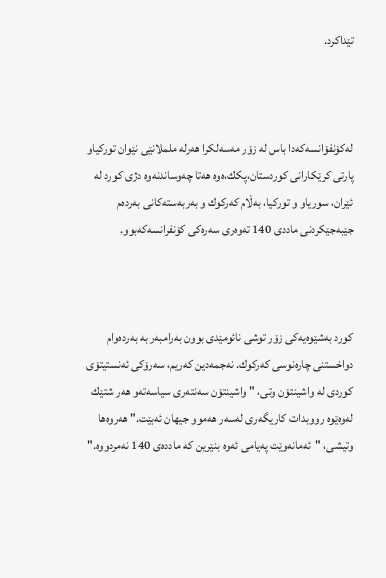تێداكرد.



له‌كۆنفۆانسه‌كه‌دا باس له‌ زۆر مه‌سه‌لكرا هه‌رله‌ ململانێی نێوان توركیاو پارتی كرێكارانی كوردستان،پكك،ه‌وه‌ هه‌تا چه‌وساندنه‌وه‌ دژی كورد له‌ ئێران، سوریاو و توركیا، به‌ڵام كه‌ركوك و به‌ربه‌سته‌كانی به‌رده‌م جێبه‌جێكردنی ماددی 140 ته‌وه‌ری سه‌ره‌كی كۆنفرانسه‌كه‌بوو.



كورد به‌شێوه‌یه‌كی زۆر توشی نائومێدی بوون به‌رامبه‌ر به‌ به‌رده‌وام دواخستنی چاره‌نوسی كه‌ركوك. نه‌جمه‌دین كه‌ریم، سه‌رۆكی ئه‌نستیتۆی كوردی له‌ واشینتۆن وتی، " واشینتۆن سه‌نته‌ری سیاسه‌ته‌و هه‌ر شتێك له‌وه‌ێوه‌ رووبدات كاریگه‌ری له‌سه‌ر هه‌موو جیهان ئه‌بێت." هه‌روه‌ها وتیشی، "ئه‌مانه‌وێت په‌یامی ئه‌وه‌ بنێرین كه‌ مادده‌ی 140 نه‌مردووه‌."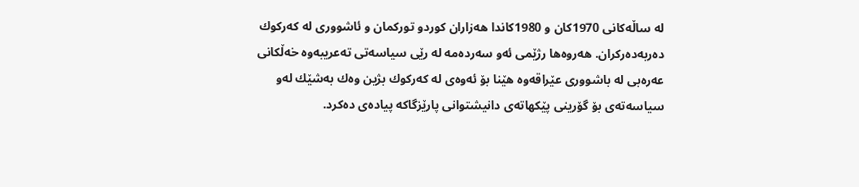له‌ ساڵه‌كانی 1970كان و 1980كاندا هه‌زاران كوردو توركمان و ئاشووری له‌ كه‌ركوك ده‌ربه‌ده‌ركران. هه‌روه‌ها رژێمی ئه‌و سه‌رده‌مه‌ له‌ رێی سیاسه‌تی ته‌عریبه‌وه‌ خه‌ڵكانی عه‌ره‌بی له‌ باشووری عێراقه‌وه‌ هێنا بۆ ئه‌وه‌ی له‌ كه‌ركوك بژین وه‌ك به‌شێك له‌و سیاسه‌ته‌ی بۆ گۆرینی پێكهاته‌ی دانیشتوانی پارێزگاكه‌ پیاده‌ی ده‌كرد.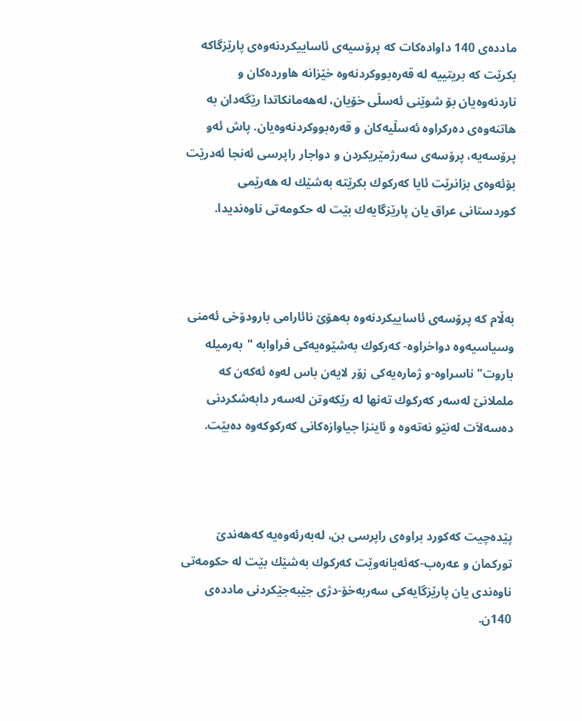مادده‌ی 140 داواده‌كات كه‌ پرۆسیه‌ی ئاساییكردنه‌وه‌ی پارێزگاكه‌ بكرێت كه‌ بریتییه‌ له‌ قه‌ره‌بووكردنه‌وه‌ خێزانه‌ هاورده‌كان و ناردنه‌وه‌یان بۆ شوێنی ئه‌سڵی خۆیان، له‌هه‌مانكاتدا رێگه‌دان به‌ هاتنه‌وه‌ی ده‌ركراوه‌ ئه‌سڵیه‌كان و قه‌ره‌بووكردنه‌وه‌یان. پاش ئه‌و پرۆسه‌یه‌، پرۆسه‌ی سه‌رژمێریكردن و دواجار راپرسی ئه‌نجا ئه‌درێت بۆئه‌وه‌ی بزانرێت ئایا كه‌ركوك بكرێته‌ به‌شێك له‌ هه‌رێمی كوردستانی عراق یان پارێزگایه‌ك بێت له‌ حكومه‌تی ناوه‌ندیدا.



به‌ڵام كه‌ پرۆسه‌ی ئاساییكردنه‌وه‌ به‌هۆێ نائارامی بارودۆخی ئه‌منی وسیاسیه‌وه‌ دواخراوه‌- كه‌ركوك به‌شێوه‌یه‌كی فراوابه‌ "به‌رمیله‌ باروت" ناسراوه‌-و ژماره‌یه‌كی زۆر لایه‌ن باس له‌وه‌ ئه‌كه‌ن كه‌ ململانێ له‌سه‌ر كه‌ركوك ته‌نها له‌ رێكه‌وتن له‌سه‌ر دابه‌شكردنی ده‌سه‌لاَت له‌نێو نه‌ته‌وه‌ و ئاینزا جیاوازه‌كانی كه‌ركوكه‌وه‌ ده‌بێت.



پێده‌چیت كه‌كورد براوه‌ی راپرسی بن، له‌به‌رئه‌وه‌یه‌ كه‌هه‌ندێ توركمان و عه‌ره‌ب-كه‌ئه‌یانه‌وێت كه‌ركوك به‌شێك بێت له‌ حكومه‌تی ناوه‌ندی یان پارێزگایه‌كی سه‌ربه‌خۆ-دژی جێبه‌جێكردنی مادده‌ی 140ن.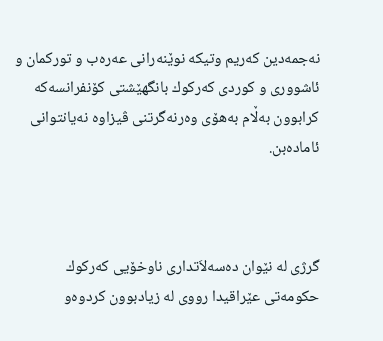نه‌جمه‌دین كه‌ریم وتیكه‌ نوێنه‌رانی عه‌ره‌ب و توركمان و ئاشووری و كوردی كه‌ركوك بانگهێشتی كۆنفرانسه‌كه‌ كرابوون به‌ڵام به‌هۆی وه‌رنه‌گرتنی ڤیزاوه‌ نه‌یانتوانی ئاماده‌بن.



گرژی له‌ نێوان ده‌سه‌لاَتداری ناوخۆیی كه‌ركوك حكومه‌تی عێراقیدا رووی له‌ زیادبوون كردوه‌و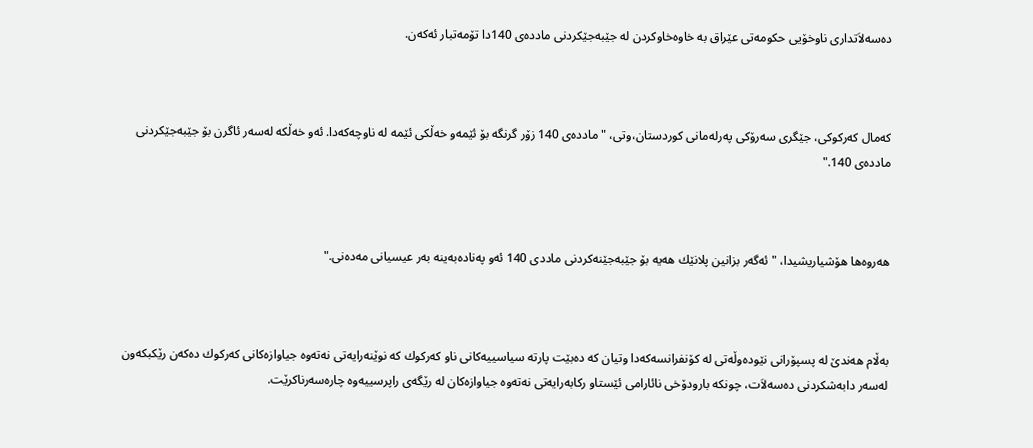ده‌سه‌لاَتداری ناوخۆیی حكومه‌تی عێراق به‌ خاوه‌خاوكردن له‌ جێبه‌جێكردنی مادده‌ی 140دا تۆمه‌تبار ئه‌كه‌ن.



كه‌مال كه‌ركوكی، جێگری سه‌رۆكی په‌رله‌مانی كوردستان،وتی، "مادده‌ی 140 زۆر گرنگه‌ بۆ ئێمه‌و خه‌ڵكی ئێمه‌ له‌ ناوچه‌كه‌دا. ئه‌و خه‌ڵكه‌ له‌سه‌ر ئاگرن بۆ جێبه‌جێكردنی مادده‌ی 140."



هه‌روه‌ها هۆشیاریشیدا، "ئه‌گه‌ر بزانین پلانێك هه‌یه‌ بۆ جێبه‌جێنه‌كردنی ماددی 140 ئه‌و په‌ناده‌به‌ینه‌ به‌ر عیسیانی مه‌ده‌نی."



به‌ڵام هه‌ندێ له‌ پسپۆرانی نێوده‌وڵه‌تی له‌ كۆنفرانسه‌كه‌دا وتیان كه‌ ده‌بێت پارته‌ سیاسییه‌كانی ناو كه‌ركوك كه‌ نوێنه‌رایه‌تی نه‌ته‌وه‌ جیاوازه‌كانی كه‌ركوك ده‌كه‌ن رێكبكه‌ون له‌سه‌ر دابه‌شكردنی ده‌سه‌لاَت، چونكه‌ بارودۆخی نائارامی ئێستاو ركابه‌رایه‌تی نه‌ته‌وه‌ جیاوازه‌كان له‌ رێگه‌ی راپرسییه‌وه‌ چاره‌سه‌رناكرێت.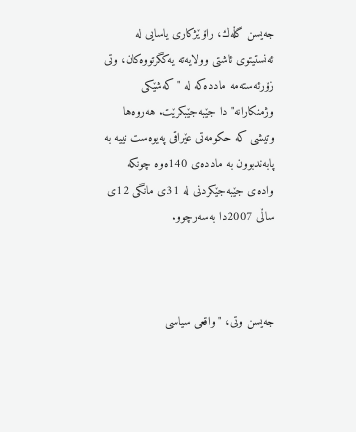جه‌یسن گڵه‌ك، راۆێژكاری یاسایی له‌ ئه‌نستیتوی ئاشتی وولایه‌ته‌ یه‌كگرتووه‌كان، وتی زۆرئه‌سته‌مه‌ مادده‌كه‌ له‌ "كه‌شێكی وژمنكارانه‌"دا جێبه‌جێبكرێت. هه‌روه‌ها وتیشی كه‌ حكومه‌تی عێراقی په‌یوه‌ست نییه‌ به‌ پابه‌ندبوون به‌ مادده‌ی 140ه‌وه‌ چونكه‌ واده‌ی جێبه‌جێكردنی له‌ 31ی مانگی 12ی ساڵی 2007دا به‌سه‌رچوو.



جه‌یسن وتی، "واقعی سیاسی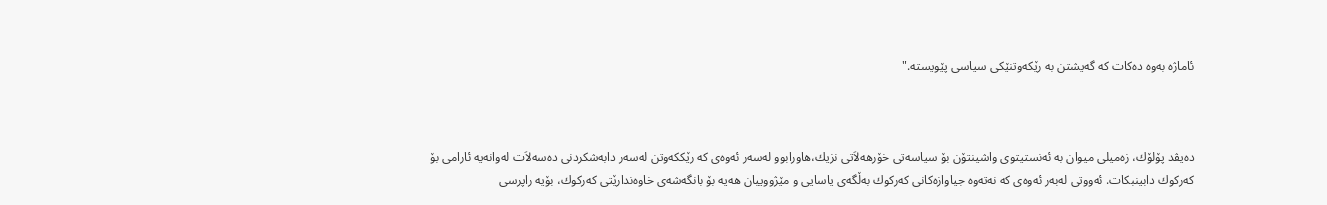ئاماژه‌ به‌وه‌ ده‌كات كه‌ گه‌یشتن به‌ رێكه‌وتنێكی سیاسی پێویسته‌."



ده‌یڤد پۆلۆك، زه‌میلی میوان به‌ ئه‌نستیتوی واشینتۆن بۆ سیاسه‌تی خۆرهه‌لاَتی نزیك،هاورابوو له‌سه‌ر ئه‌وه‌ی كه‌ رێككه‌وتن له‌سه‌ر دابه‌شكردنی ده‌سه‌لاَت له‌وانه‌یه‌ ئارامی بۆ كه‌ركوك دابینبكات. ئه‌ووتی له‌به‌ر ئه‌وه‌ی كه‌ نه‌ته‌وه‌ جیاوازه‌كانی كه‌ركوك به‌ڵگه‌ی یاسایی و مێژووییان هه‌یه‌ بۆ بانگه‌شه‌ی خاوه‌ندارێتی كه‌ركوك، بۆیه‌ راپرسی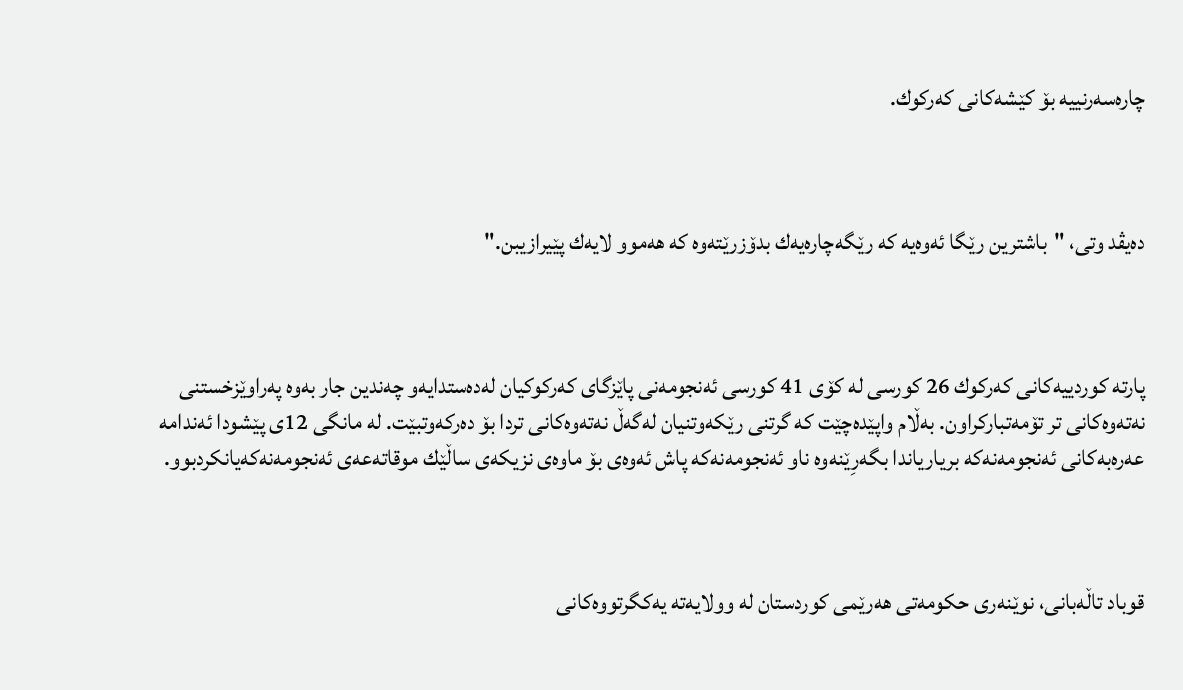چاره‌سه‌رنییه‌ بۆ كێشه‌كانی كه‌ركوك.



ده‌یڤد وتی، "باشترین رێگا ئه‌وه‌یه‌ كه‌ رێگه‌چاره‌یه‌ك بدۆزرێته‌وه‌ كه‌ هه‌موو لایه‌ك پێیرازیبن."



پارته‌ كوردییه‌كانی كه‌ركوك 26 كورسی له‌ كۆی 41 كورسی ئه‌نجومه‌نی پاێزگای كه‌ركوكیان له‌ده‌ستدایه‌و چه‌ندین جار به‌وه‌ په‌راوێزخستنی نه‌ته‌وه‌كانی تر تۆمه‌تباركراون. به‌ڵام واپێده‌چێت كه‌ گرتنی رێكه‌وتنیان له‌گه‌ڵ نه‌ته‌وه‌كانی تردا بۆ ده‌ركه‌وتبێت. له‌ مانگی 12ی پێشودا ئه‌ندامه‌ عه‌ره‌به‌كانی ئه‌نجومه‌نه‌كه‌ بریاریاندا بگه‌رِێنه‌وه‌ ناو ئه‌نجومه‌نه‌كه‌ پاش ئه‌وه‌ی بۆ ماوه‌ی نزیكه‌ی ساڵێك موقاته‌عه‌ی ئه‌نجومه‌نه‌كه‌یانكردبوو.



قوباد تاڵه‌بانی، نوێنه‌ری حكومه‌تی هه‌رێمی كوردستان له‌ وولایه‌ته‌ یه‌كگرتووه‌كانی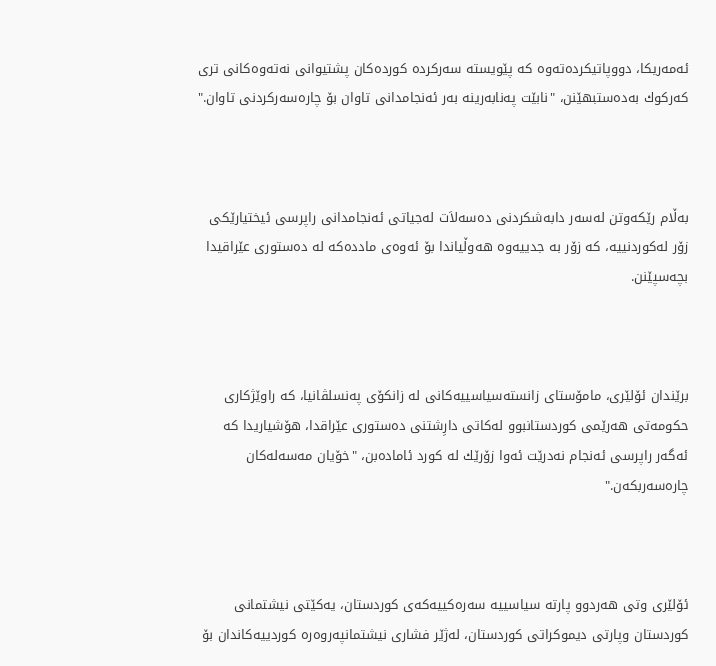ئه‌مه‌ریكا، دووپاتیكرده‌ته‌وه‌ كه‌ پێویسته‌ سه‌ركرده‌ كورده‌كان پشتیوانی نه‌ته‌وه‌كانی تری كه‌ركوك به‌ده‌ستبهێنن، "نابێت په‌نابه‌رینه‌ به‌ر ئه‌نجامدانی تاوان بۆ چاره‌سه‌ركردنی تاوان."



به‌ڵام رێكه‌وتن له‌سه‌ر دابه‌شكردنی ده‌سه‌لاَت له‌جیاتی ئه‌نجامدانی راپرسی ئیختیارێكی زۆر له‌كوردنییه‌، كه‌ زۆر به‌ جدییه‌وه‌ هه‌وڵیاندا بۆ ئه‌وه‌ی مادده‌كه‌ له‌ ده‌ستوری عێراقیدا بچه‌سپێنن.



برێندان ئۆلێری، مامۆستای زانسته‌سیاسییه‌كانی له‌ زانكۆی په‌نسلڤانیا، كه‌ راوێژكاری حكومه‌تی هه‌رێمی كوردستانبوو له‌كاتی دارِشتنی ده‌ستوری عێراقدا، هۆشیاریدا كه‌ ئه‌گه‌ر راپرسی ئه‌نجام نه‌درێت ئه‌وا زۆرێك له‌ كورد ئاماده‌بن، "خۆیان مه‌سه‌له‌كان چاره‌سه‌ربكه‌ن."



ئۆلێری وتی هه‌ردوو پارته‌ سیاسییه‌ سه‌ره‌كییه‌كه‌ی كوردستان، یه‌كێتی نیشتمانی كوردستان وپارتی دیموكراتی كوردستان، له‌ژێر فشاری نیشتمانپه‌روه‌ره‌ كوردییه‌كاندان بۆ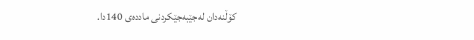كۆڵنه‌دان له‌جێبه‌جێكردنی مادده‌ی 140دا.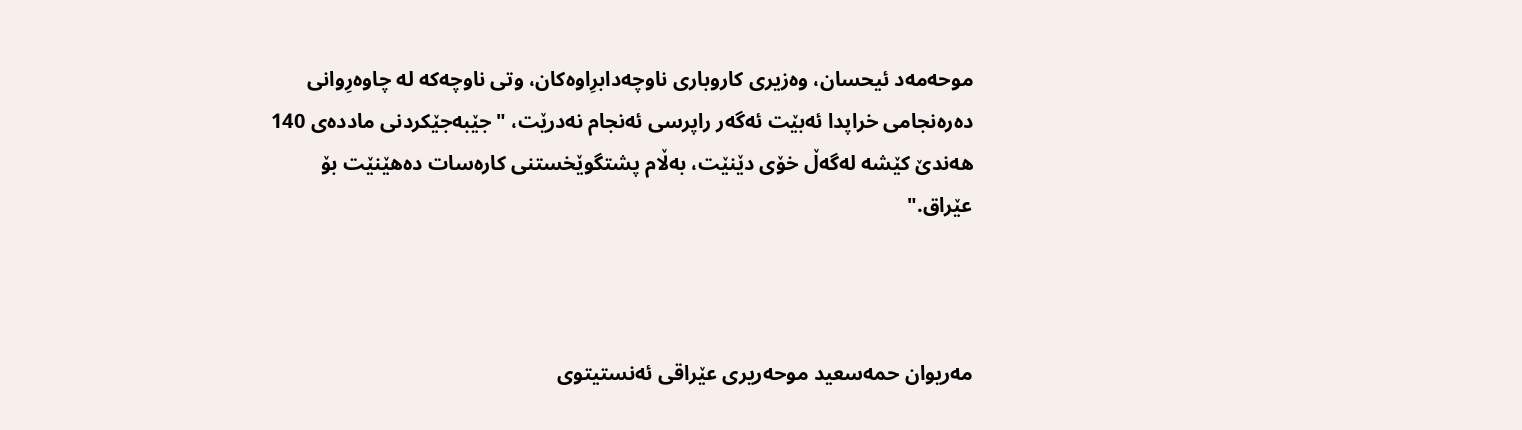موحه‌مه‌د ئیحسان، وه‌زیری كاروباری ناوچه‌دابرِاوه‌كان، وتی ناوچه‌كه‌ له‌ چاوه‌رِوانی ده‌ره‌نجامی خراپدا ئه‌بێت ئه‌گه‌ر راپرسی ئه‌نجام نه‌درێت، "جێبه‌جێكردنی مادده‌ی 140 هه‌ندێ كێشه‌ له‌گه‌ڵ خۆی دێنێت، به‌ڵام پشتگوێخستنی كاره‌سات ده‌هێنێت بۆ عێراق."



مه‌ریوان حمه‌سعید موحه‌ریری عێراقی ئه‌نستیتوی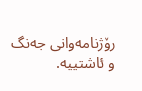رۆژنامه‌وانی جه‌نگ و ئاشتییه‌.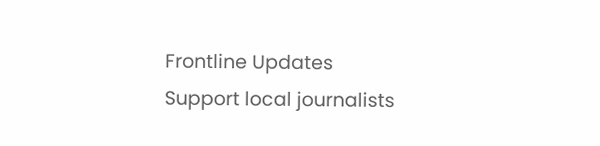Frontline Updates
Support local journalists